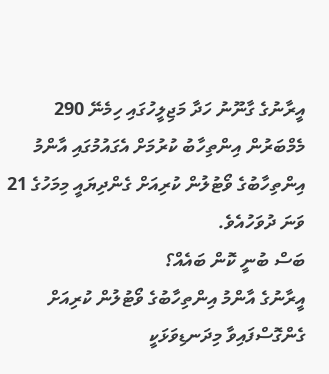އީރާނުގެ ގާނޫނު ހަދާ މަޖިލީހުގައި ހިމެނޭ 290 މެމްބަރުން އިންތިހާބު ކުރުމަށް އެގައުމުގައި އާންމު އިންތިހާބުގެ ވޯޓުލުން ކުރިއަށް ގެންދިޔައީ މިމަހުގެ 21 ވަނަ ދުވަހުއެވެ.
ބަސް ބުނީ ކޮން ބައެއް؟
އީރާނުގެ އާންމު އިންތިހާބުގެ ވޯޓުލުން ކުރިއަށް ގެންގޮސްފައިވާ މިދަނޑިވަޅަކީ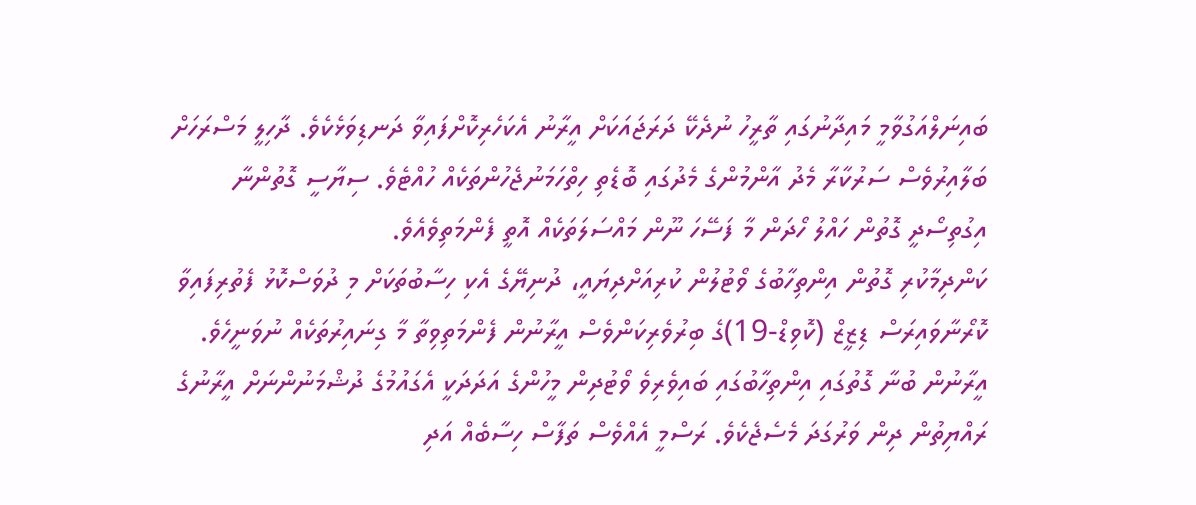ބައިނަލްއަގުވާމީ މައިދާނުގައި ތާރީހު ނުދެކޭ ދަރަޖައަކަށް އީރާނު އެކަހެރިކޮށްފައިވާ ދަނޑިވަޅެކެވެ. ދާހިލީ މަސްރަހަށް ބަލާއިރުވެސް ސަރުކާރާ މެދު އާންމުންގެ މެދުގައި ބޮޑެތި ހިތްހަމަނުޖެހުންތަކެއް ހުއްޓެވެ. ސިޔާސީ ގޮތުންނާ އިގުތިސޯދީ ގޮތުން ހައްލު ހޯދަން މާ ފަސޭހަ ނޫން މައްސަލަތަކެއް އޮތީ ފެންމަތިވެއެވެ.
ކަންދިމާކުރި ގޮތުން އިންތިހާބުގެ ވޯޓުލުން ކުރިއަށްދިޔައީ، ދުނިޔޭގެ އެކި ހިސާބުތަކަށް މި ދުވަސްކޮޅު ފެތުރިފައިވާ ކޮރޯނާވައިރަސް ޑިޒީޒް (ކޮވިޑް-19)ގެ ބިރުވެރިކަންވެސް އީރާނުން ފެންމަތިވިތާ މާ ގިނައިރުތަކެއް ނުވަނީހެވެ.
އީރާނުން ބުނާ ގޮތުގައި އިންތިހާބުގައި ބައިވެރިވެ ވޯޓުދިން މީހުންގެ އަދަދަކީ އެގައުމުގެ ދުޝްމަނުންނަށް އީރާނުގެ ރައްޔިތުން ދިން ވަރުގަދަ މެސެޖެކެވެ. ރަސްމީ އެއްވެސް ތަފާސް ހިސާބެއް އަދި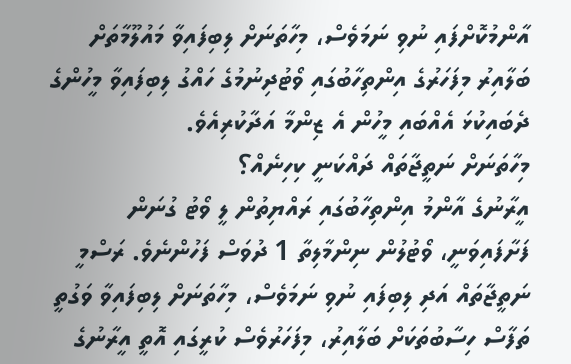އާންމުކޮށްފައި ނުވި ނަމަވެސް، މިހާތަނަށް ލިބިފައިވާ މައުލޫމާތަށް ބަލާއިރު މިފަހަރުގެ އިންތިހާބުގައި ވޯޓުދިނުމުގެ ހައްގު ލިބިފައިވާ މީހުންގެ ދެބައިކުޅަ އެއްބައި މީހުން އެ ޒިންމާ އަދާކުރިއެވެ.
މިހާތަނަށް ނަތީޖާތައް ދައްކަނީ ކިހިނެއް؟
އީރާނުގެ އާންމު އިންތިހާބުގައި ރައްޔިތުން ލީ ވޯޓު ގުނަން ފަށާފައިވަނީ، ވޯޓުލުން ނިންމާލިތާ 1 ދުވަސް ފަހުންނެވެ. ރަސްމީ ނަތީޖާތައް އަދި ލިބިފައި ނުވި ނަމަވެސް، މިހާތަނަށް ލިބިފައިވާ ވަގުތީ ތަފާސް ހިސާބުތަކަށް ބަލާއިރު، މިފަހަރުވެސް ކުރީގައި އޮތީ އީރާނުގެ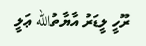ރޫހީ ލީޑަރު އާޔާތުالله ޢަލީ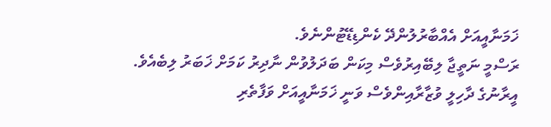ޚަމަނާއީއަށް އެއްބާރުލުންދޭ ކެންޑިޑޭޓުންނެވެ.
ރަސްމީ ނަތީޖާ ލިބޭއިރުވެސް މިކަން ބަދަލުވުން ނާދިރު ކަމަށް ޚަބަރު ލިބެއެވެ. އީރާނުގެ ދާހިލީ ވުޒާރާއިންވެސް ވަނީ ޚަމަނާއީއަށް ވަފާތެރި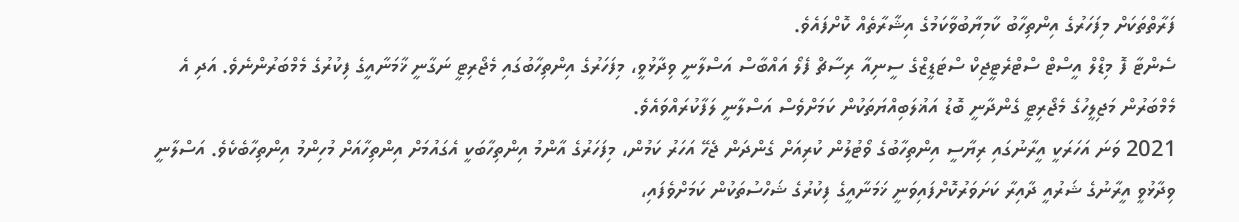ފަރާތްތަކަށް މިފަހަރުގެ އިންތިހާބު ކާމިޔާބުވާކަމުގެ އިޝާރާތެއް ކޮށްފައެވެ.
ސެންޓާ ފޮ މިޑްލް އީސްޓް ސްޓްރެޓީޖިކް ސްޓަޑީޒްގެ ސީނިއާ ރިސާޗް ފެލޯ އައްބާސް އަސްލާނީ ވިދާޅުވީ، މިފަހަރުގެ އިންތިހާބުގައި މެޖޯރިޓީ ނަގާނީ ޚާމަނާއީގެ ފިކުރުގެ މެމްބަރުންނެވެ. އަދި އެ މެމްބަރުން މަޖިލީހުގެ މެޖޯރިޓީ ގެންދާނީ ބޮޑު އަޣުލަބިއްޔަތަކުން ކަމަށްވެސް އަސްލާނީ ލަފާކުރައްވައެވެ.
2021 ވަނަ އަހަރަކީ އީރާނުގައި ރިޔާސީ އިންތިހާބުގެ ވޯޓުލުން ކުރިއަށް ގެންދަން ޖެހޭ އަހަރު ކަމުން، މިފަހަރުގެ އާންމު އިންތިހާބަކީ އެގައުމަށް އިންތިހާއަށް މުހިންމު އިންތިހާބެކެވެ. އަސްލާނީ ވިދާޅުވީ އީރާނުގެ ޝަރުއީ ދާއިރާ ކަށަވަރުކޮށްފައިވަނީ ޚަމަނާއީގެ ފިކުރުގެ ޝަހްސުތަކުން ކަމަށްވެފައި،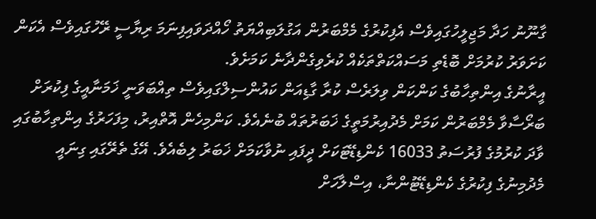ގާނޫނު ހަދާ މަޖިލީހުގައިވެސް އެފިކުރުގެ މެމްބަރުން އަގުލަބިއްޔަތު ހޯއްދަވައިފިނަމަ ރިޔާސީ ރޭހުގައިވެސް އެކަން ކަށަވަރު ކުރުމަށް ބޮޑެތި މަސައްކަތްތަކެއް ކުރެވިގެންދާނެ ކަމަށެވެ.
އީރާނުގެ އިންތިހާބުގެ ކަންކަން ވިލަރެސް ކުރާ ގާޑިއަން ކައުންސިލްގައިވެސް ތިއްބަވަނީ ޚަމަނާއީގެ ފިކުރަށް ބަރޯސާވާ މެމްބަރުން ކަމަށް މެދުއިރުމަތީގެ ޚަބަރުތައް ބުނެއެވެ. ކަންމިހެން އޮތްއިރު، މިފަހަރުގެ އިންތިހާބުގައި ވާދަ ކުރުމުގެ ފުރުސަތު 16033 ކެންޑިޑޭޓަކަށް ދީފައި ނުވާކަމަށް ޚަބަރު ލިބެއެވެ. އޭގެ ތެރޭގައި ގިނައީ މެދުމިނުގެ ފިކުރުގެ ކެންޑިޑޭޓުންނާ، އިސްލާހަށް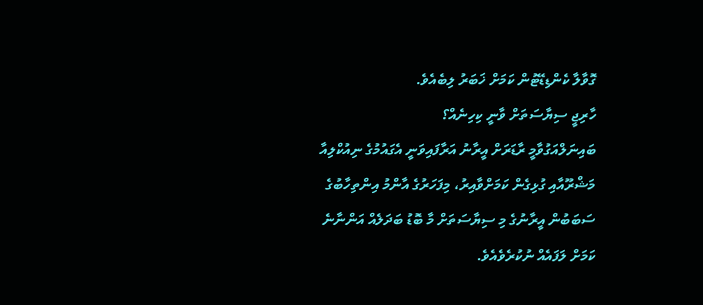ގޮވާލާ ކެންޑިޑޭޓުން ކަމަށް ޚަބަރު ލިބެއެވެ.
ހާރިޖީ ސިޔާސަތަށް ވާނީ ކިހިނެއް؟
ބައިނަލްއަގުވާމީ ރާޑަރަށް އީރާނު އަރާފައިވަނީ އެގައުމުގެ ނިއުކްލިއާ މަޝްރޫއާއި ގުޅިގެން ކަމަށްވާއިރު، މިފަހަރުގެ އާންމު އިންތިހާބުގެ ސަބަބުން އީރާނުގެ މި ސިޔާސަތަށް މާ ބޮޑު ބަދަލެއް އަންނާނެ ކަމަށް ލަފައެއް ނުކުރެވެއެވެ.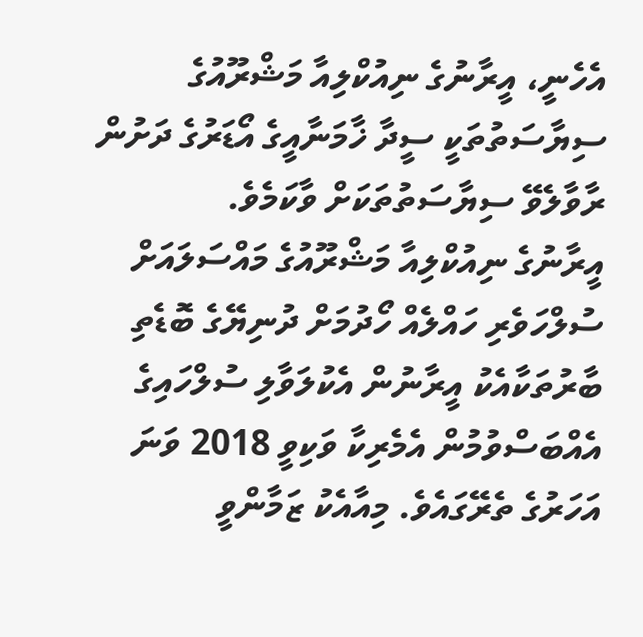އެހެނީ، އީރާނުގެ ނިއުކްލިއާ މަޝްރޫއުގެ ސިޔާސަތުތަކީ ސީދާ ޚާމަނާއީގެ އޯޑަރުގެ ދަށުން ރާވާލެވޭ ސިޔާސަތުތަކަށް ވާކަމެވެ.
އީރާނުގެ ނިއުކްލިއާ މަޝްރޫއުގެ މައްސަލައަށް ސުލްހަވެރި ހައްލެއް ހޯދުމަށް ދުނިޔޭގެ ބޮޑެތި ބާރުތަކާއެކު އީރާނުން އެކުލަވާލި ސުލްހައިގެ އެއްބަސްވުމުން އެމެރިކާ ވަކިވީ 2018 ވަނަ އަހަރުގެ ތެރޭގައެވެ. މިއާއެކު ޒަމާންވީ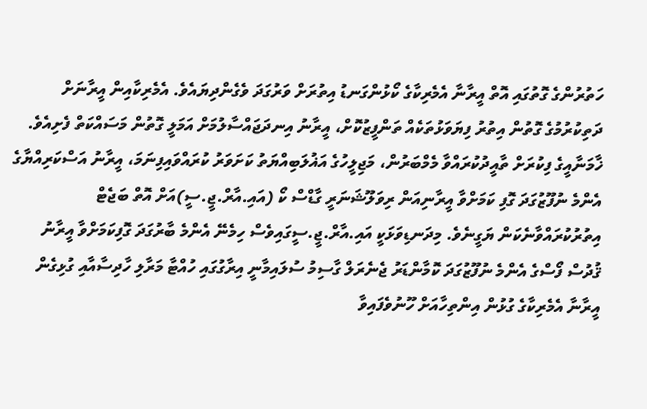ހަތުރުންގެ ގޮތުގައި އޮތް އީރާނާ އެމެރިކާގެ ކޯޅުންގަނޑު އިތުރަށް ވަރުގަދަ ވެގެންދިޔައެވެ. އެމެރިކާއިން އީރާނަށް ދަތިކުރުމުގެ ގޮތުން އިތުރު ފިޔަވަޅުތަކެއް ތަންފީޒުކޮށް، އީރާނު އިނދަޖައްސާލުމަށް އަމަލީ ގޮތުން މަސައްކަތް ފެށިއެވެ.
ޚާމަނާއީގެ ފިކުރަށް ތާއީދުކުރައްވާ މެމްބަރުން، މަޖިލީހުގެ އަޣުލަބިއްޔަތު ކަށަވަރު ކުރައްވައިފިނަމަ، އީރާނު އަސްކަރިއްޔާގެ އެންމެ ނުފޫޒުގަދަ ގޮފި ކަމަށްވާ އީރާނިއަން ރިވަލޫޝަނަރީ ގާޑްސް ކޯ (އައި.އާރް.ޖީ.ސީ)އަށް އޮތް ބަޖެޓް އިތުރުކުރައްވާނެކަން ޔަގީނެވެ. މިދަނޑިވަޅަކީ އައި.އާރް.ޖީ.ސީގައިވެސް ހިމެނޭ އެންމެ ބާރުގަދަ ގޮފިކަމަށްވާ އީރާނު ޤުދުސް ފޯސްގެ އެންމެ ނުފޫޒުގަދަ ކޮމާންޑަރު ޖެނެރަލް ގާސިމު ސުލައިމާނީ އިރާގުގައި ހުއްޓާ މަރާލި ހާދިސާއާއި ގުޅިގެން އީރާނާ އެމެރިކާގެ ގުޅުން އިންތިހާއަށް ހޫނުވެފައިވާ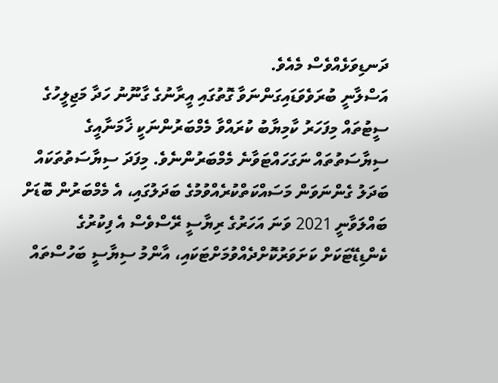ދަނޑިވަޅެއްވެސް މެއެވެ.
އަސްލާނީ ބުރަވެވަޑައިގަންނަވާ ގޮތުގައި އީރާނުގެ ގާނޫނު ހަދާ މަޖިލީހުގެ ސީޓުތައް މިފަހަރު ކާމިޔާބު ކުރައްވާ މެމްބަރުންނަކީ ޚާމަނާއީގެ ސިޔާސަތުތައް ނަގަހައްޓަވާނެ މެމްބަރުންނެވެ. މިފަދަ ސިޔާސަތުތަކައް ބަދަލު ގެންނަވަން މަސައްކަތްކުރެއްވުމުގެ ބަދަލުގައި، އެ މެމްބަރުން ބޮޑަށް ބައްލަވާނީ 2021 ވަނަ އަހަރުގެ ރިޔާސީ ރޭސްވެސް އެ ފިކުރުގެ ކެންޑިޑޭޓަކަށް ކަށަވަރުކޮށްދެއްވުމަށްޓަކައި، އާންމު ސިޔާސީ ބަހުސްތައް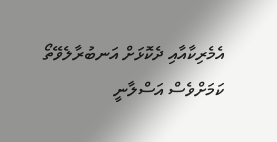އެމެރިކާއާއި ދެކޮޅަށް އަނބުރާލެވޭތޯ ކަމަށްވެސް އަސްލާނީ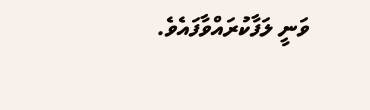ވަނީ ލަފާކުރައްވާފައެވެ.